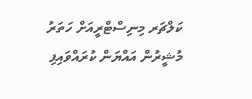ކަލްޗަރ މިނިސްޓްރީއަށް ހަތަރު މުޝީރުން އައްޔަން ކުރައްވައިފި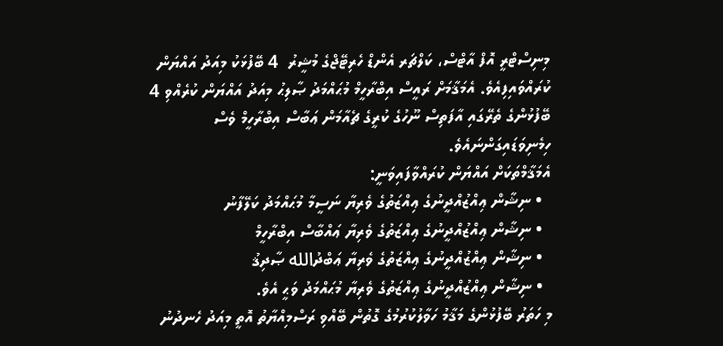މިނިސްޓްރީ އޮފް އާޓްސް، ކަލްޗަރ އެންޑް ހެރިޓޭޖްގެ މުޝީރު  4 ބޭފުޅަކު މިއަދު އައްޔަން ކުރައްވައިފިއެވެ. އެމަޤާމަށް ރައީސް އިބްރާހީމް މުޙައްމަދު ޞާލިޙު މިއަދު އައްޔަން ކުރެއްވި 4 ބޭފުޅުންގެ ތެރޭގައި އާފަތިސް ނޫހުގެ ކުރީގެ ޗެއާމަން ޢަބާސް އިބްރާހީމް ވެސް ހިމެނިވަޑައިގަންނައެވެ.
އެމަޤާމްތަކަށް އައްޔަން ކުރައްވާފައިވަނީ:
  • ނިޝާން ޢިއްޒުއްދީނުގެ ޢިއްޒަތުގެ ވެރިޔާ ނަސީމާ މުޙައްމަދު ކަލޭފާނު
  • ނިޝާން ޢިއްޒުއްދީނުގެ ޢިއްޒަތުގެ ވެރިޔާ ޢައްބާސް އިބްރާހީމް
  • ނިޝާން ޢިއްޒުއްދީނުގެ ޢިއްޒަތުގެ ވެރިޔާ ޢަބްދުالله ޞާދިޤު
  • ނިޝާން ޢިއްޒުއްދީނުގެ ޢިއްޒަތުގެ ވެރިޔާ މުޙައްމަދު ވަޙީ އެވެ.
މި ހަތަރު ބޭފުޅުންގެ މަޤާމު ހަވާލުކުރުމުގެ ގޮތުން ބޭއްވި ރަސްމިއްޔާތު އޮތީ މިއަދު ހެނދުނު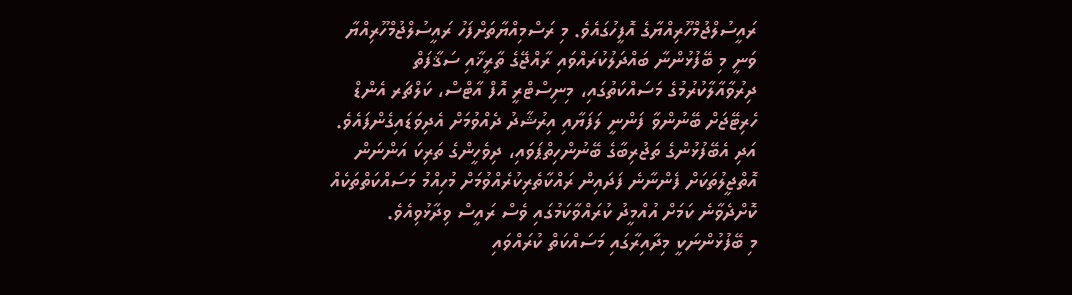ރައީސުލްޖުމްހޫރިއްޔާގެ އޮފީހުގައެވެ. މި ރަސްމިއްޔާތަށްފަހު ރައީސުލްޖުމްހޫރިއްޔާ ވަނީ މި ބޭފުޅުންނާ ބައްދަލުކުރައްވައި ރާއްޖޭގެ ތާރީޚާއި ސަޤާފަތް ދިރުވާއާލާކުރުމުގެ މަސައްކަތުގައި، މިނިސްޓްރީ އޮފް އާޓްސް، ކަލްޗަރ އެންޑް ހެރިޓޭޖަށް ބޭނުންވާ ފަންނީ ލަފަޔާއި އިރުޝާދު ދެއްވުމަށް އެދިވަޑައިގެންފައެވެ. އަދި އެބޭފުޅުންގެ ތަޖުރިބާގެ ބޭނުންހިތްޕަވައި، ދިވެހީންގެ ތަރިކަ އަންނަން އޮތްޖީލުތަކަށް ފެންނާނެ ފަދައިން ރައްކާތެރިކުރެއްވުމަށް މުހިއްމު މަސައްކަތްތަކެއް ކޮށްދެވާނެ ކަމަށް އުއްމީދު ކުރައްވާކަމުގައި ވެސް ރައީސް ވިދާޅުވިއެވެ.
މި ބޭފުޅުންނަކީ މިދާއިރާގައި މަސައްކަތް ކުރައްވައި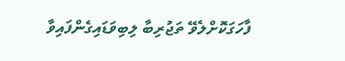ފާހަގަކޮށްލެވޭ ތަޖުރިބާ ލިބިވަޑައިގެންފައިވާ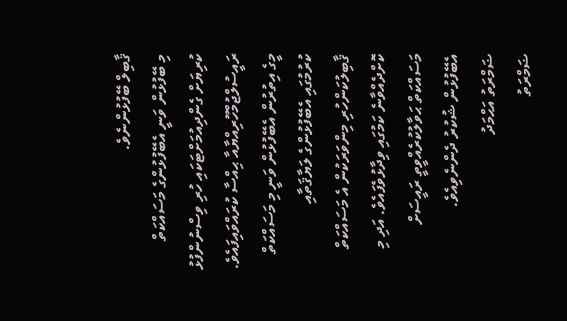ޤާބިލް ބޭފުޅުންނެވެ.
މި ބޭފުޅުން ވަނީ އެބޭފުޅުންގެ މަސައްކަތް ކުރިޔަށް ގެންދިއުމަށްޓަކައި ހުރި ވިސްނުންފުޅު ރައީސުލްޖުމްހޫރިއްޔާއާ ޙިއްސާ ކުރައްވައިފައެވެ. މީގެ އިތުރުން އެބޭފުޅުން ވަނީ މި މަސައްކަތް ކުރުމުގައި އެބޭފުޅުންގެ ލަޔާޤަތާއި ޤާބިލުކަންހުރި މިންވަރަކުން އެ މަސައްކަތް ކޮށްދެއްވާނެ ކަމުގައި ވިދާޅުވެފައެވެ. އަދި މި މަސައްކަތް ޙަވާލުކުރެއްވީތީ ރައީސަށް އެބޭފުޅުން ޝުކުރު ދެންނެވިއެވެ.
ޟަމްރަތު އަޙްމަދު
ޟަމްރަތު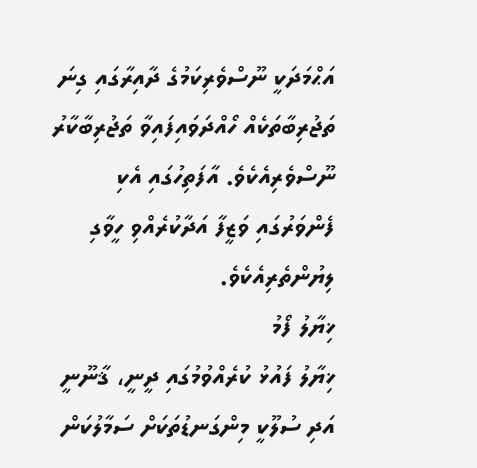އަޙްމަދަކީ ނޫސްވެރިކަމުގެ ދާއިރާގައި ގިނަ ތަޖުރިބާތަކެއް ހޯއްދަވައިފައިވާ ތަޖުރިބާކާރު ނޫސްވެރިއެކެވެ. އާފަތިހުގައި އެކި ފެންވަރުގައި ވަޒީފާ އަދާކުރެއްވި ހީވާގި ލިޔުންތެރިއެކެވެ.
ޚިޔާލު ފޯމު
ޚިޔާލު ފައުޅު ކުރެއްވުމުގައި ދީނީ، ޤާނޫނީ އަދި ސުލޫކީ މިންގަނޑުތަކަށް ސަމާލުކަން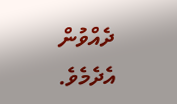ދެއްވުން އެދެމެވެ.